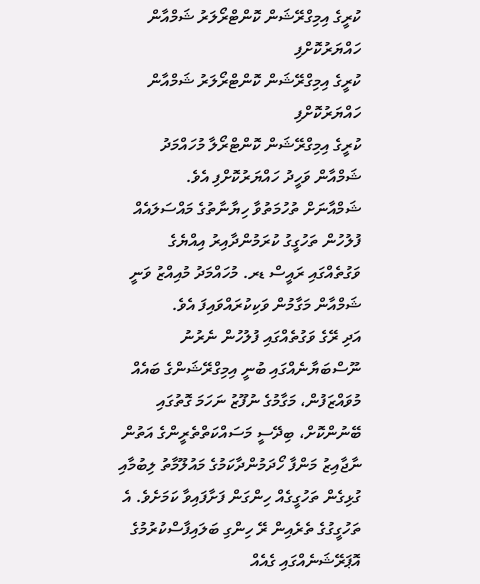ކުރީގެ އިމިގްރޭޝަން ކޮންޓްރޯލަރު ޝަމްއާން ހައްޔަރުކޮށްފި
ކުރީގެ އިމިގްރޭޝަން ކޮންޓްރޯލަރު ޝަމްއާން ހައްޔަރުކޮށްފި
ކުރީގެ އިމިގްރޭޝަން ކޮންޓްރޯލާ މުހައްމަދު ޝަމްއާން ވަހީދު ހައްޔަރުކޮށްފި އެވެ.
ޝަމްއާނަށް ތުހުމަތުވާ ހިޔާނާތުގެ މައްސަލައެއް ފުލުހުން ތަހުގީގު ކުރަމުންދާއިރު އިއްޔެގެ ވަގުތެއްގައި ރައީސް ޑރ. މުހައްމަދު މުއިއްޒު ވަނީ ޝަމްއާން މަގާމުން ވަކިކުރައްވައިފަ އެވެ.
އަދި ރޭގެ ވަގުތެއްގައި ފުލުހުން ނެރުނު ނޫސްބަޔާނެއްގައި ބުނީ އިމިގްރޭޝަންގެ ބައެއް މުވައްޒަފުން، މަގާމުގެ ނުފޫޒު ނަހަމަ ގޮތުގައި ބޭނުންކޮށް، ބިދޭސީ މަސައްކަތްތެރީންގެ އަތުން ނާޖާއިޒު މަންފާ ހޯދަމުންދާކަމުގެ މައުލޫމާތު ލިބުމާއި ގުޅިގެން ތަހުގީގެއް ހިންގަން ފަށާފައިވާ ކަމަށެވެ. އެ ތަހުގީގުގެ ތެރެއިން ރޭ ހިންގި ބަލައިފާސްކުރުމުގެ އޮޕަރޭޝަނެއްގައި ގެއެއް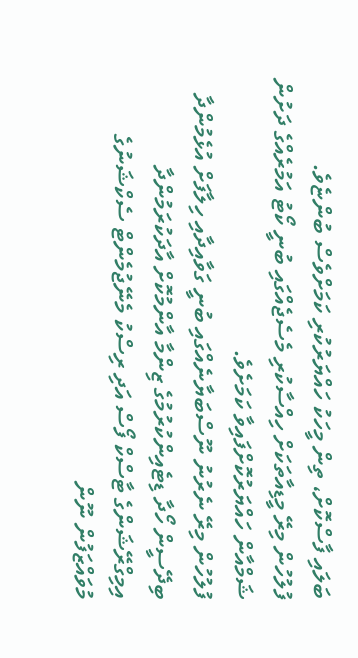ބަލައި ފާސްކޮށް، ތިން މީހަކު ހައްޔަރުކުރި ކަމަށްވެސް ބުންޏެވެ.
ފުލުހުން މިރޭ މީޑިއާތަކަށް ހިއްސާކުރި މެސެޖެއްގައި ބުނީ ކޯޓު އަމުރެއްގެ ދަށުން ޝަމްއާން ހައްޔަރުކޮށްފައިވާ ކަމަށެވެ.
ފުލުހުން މިރޭ ނެރުނު ނޫސްބަޔާނެއްގައި ބުނީ ގަވާއިދާއި ހިލާފަށް އުޅެމުންދާ ބިދޭސީން ހޯދާ ޑިޓެއިންކުރުމުގެ ޒިންމާ އާންމުކޮށް އާދަކުރަމުންދާ އިމިގްރޭޝަންގެ ޓާސްކް ފޯސް އަދި ރިސްކު މެނޭޖުމެންޓް ސެކްޝަނުގެ މުވައްޒަފުން ނޫން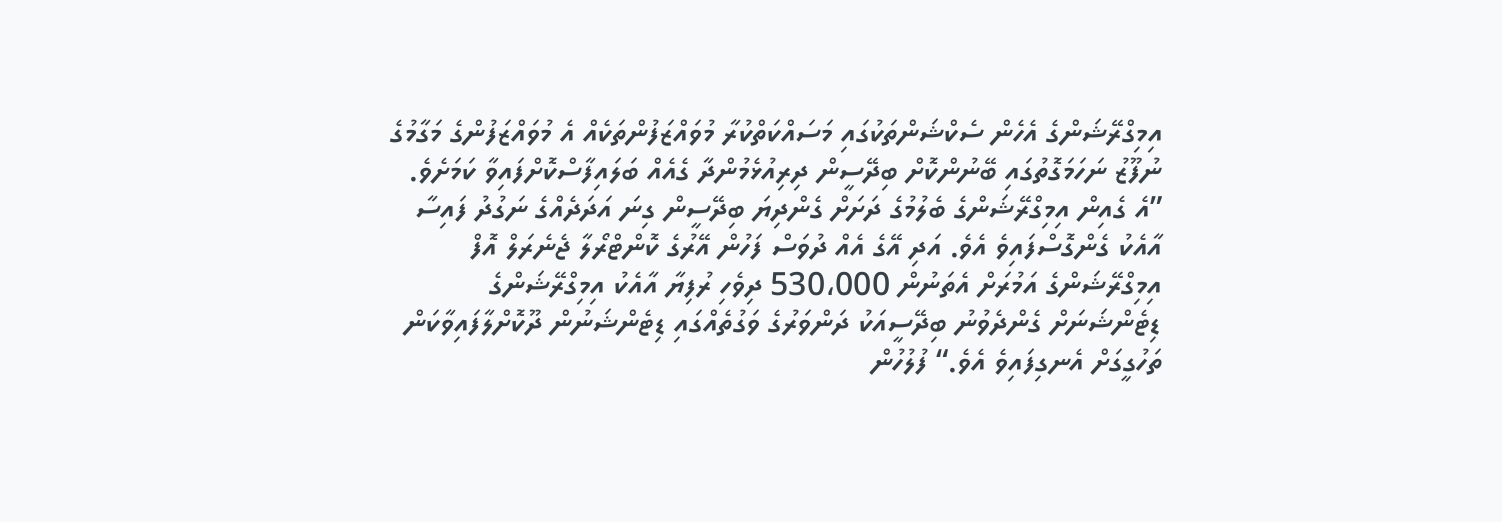އިމިގްރޭޝަންގެ އެހެން ސެކްޝަންތަކުގައި މަސައްކަތްކުރާ މުވައްޒަފުންތަކެއް އެ މުވައްޒަފުންގެ މަގާމުގެ ނުފޫޒު ނަހަމަގޮތުގައި ބޭނުންކޮށް ބިދޭސީން ދިރިއުޅެމުންދާ ގެއެއް ބަލައިފާސްކޮށްފައިވާ ކަމަށެވެ.
”އެ ގެއިން އިމިގްރޭޝަންގެ ބެލުމުގެ ދަށަށް ގެންދިޔަ ބިދޭސީން ގިނަ އަދަދެއްގެ ނަގުދު ފައިސާ އާއެކު ގެންގޮސްފައިވެ އެވެ. އަދި އޭގެ އެއް ދުވަސް ފަހުން އޭރުގެ ކޮންޓްރޯލާ ޖެނެރަލް އޮފް އިމިގްރޭޝަންގެ އަމުރަށް އެތަނުން 530،000 ދިވެހި ރުފިޔާ އާއެކު އިމިގްރޭޝަންގެ ޑިޓެންޝަނަށް ގެންދެވުނު ބިދޭސީއަކު ދަންވަރުގެ ވަގުތެއްގައި ޑިޓެންޝަނުން ދޫކޮށްލާފައިވާކަން ތަހުގީގަށް އެނގިފައިވެ އެވެ.“ ފުލުހުން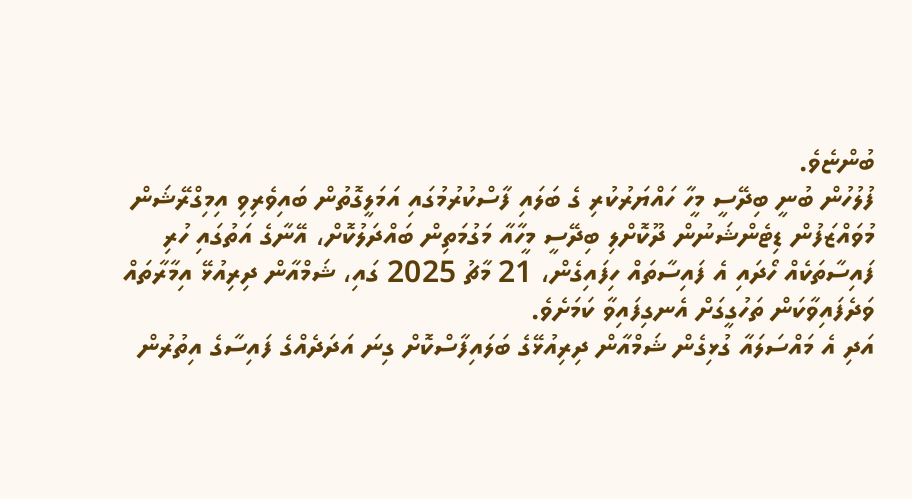ބުންޏެވެ.
ފުލުހުން ބުނީ ބިދޭސީ މީހާ ހައްޔަރުކުރި ގެ ބަލައި ފާސްކުރުމުގައި އަމަލީގޮތުން ބައިވެރިވި އިމިގްރޭޝަން މުވައްޒަފުން ޑިޓެންޝަނުން ދޫކޮށްލި ބިދޭސީ މީހާއާ މަގުމަތިން ބައްދަލުކޮށް، އޭނާގެ އަތުގައި ހުރި ފައިސާތަކެއް ހޯދައި އެ ފައިސާތައް ހިފައިގެން، 21 މާޗު 2025 ގައި، ޝަމްއާން ދިރިއުޅޭ އިމާރާތައް ވަދެފައިވާކަން ތަހުގީގަށް އެނގިފައިވާ ކަމަށެވެ.
އަދި އެ މައްސަލައާ ގުޅިގެން ޝަމްއާން ދިރިއުޅޭގެ ބަލައިފާސްކޮށް ގިނަ އަދަދެއްގެ ފައިސާގެ އިތުރުން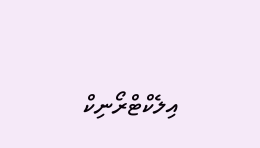އިލެކްޓްރޯނިކް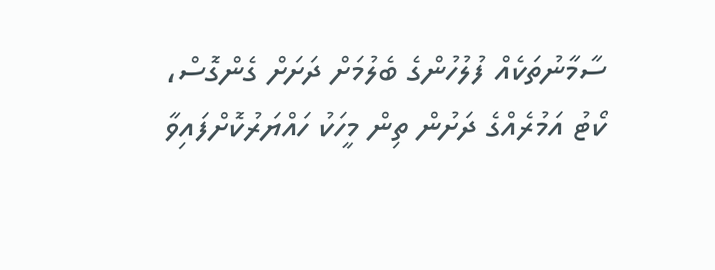ސާމާނުތަކެއް ފުލުހުންގެ ބެލުމަށް ދަށަށް ގެންގޮސް، ކޯޓު އަމުރެއްގެ ދަށުން ތިން މީހަކު ހައްޔަރުކޮށްފައިވާ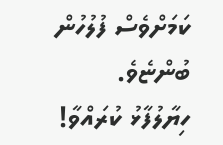ކަމަށްވެސް ފުލުހުން ބުންޏެވެ.
ހިޔާލުފާޅު ކުރައްވާ!